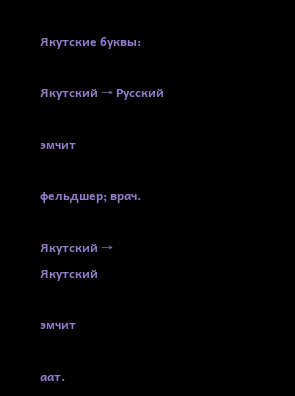Якутские буквы:

Якутский → Русский

эмчит

фельдшер; врач.

Якутский → Якутский

эмчит

аат.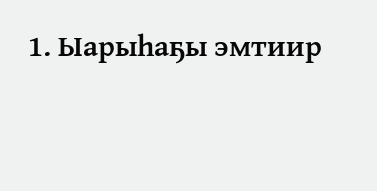1. Ыарыһаҕы эмтиир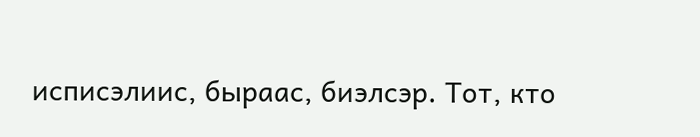исписэлиис, быраас, биэлсэр. Тот, кто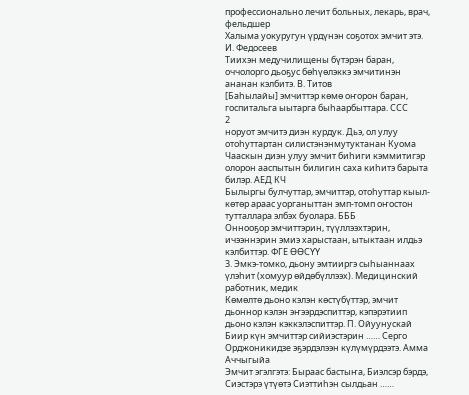профессионально лечит больных, лекарь, врач, фельдшер
Халыма уокуругун үрдүнэн соҕотох эмчит этэ. И. Федосеев
Тиихэн медучилищены бүтэрэн баран, оччолорго дьоҕус бөһүөлэккэ эмчитинэн ананан кэлбитэ. В. Титов
[Баһылайы] эмчиттэр көмө оҥорон баран, госпитальга ыытарга быһаарбыттара. ССС
2
норуот эмчитэ диэн курдук. Дьэ, ол улуу отоһуттартан силистэнэнмутуктанан Куома Чааскын диэн улуу эмчит биһиги кэммитигэр олорон ааспытын билигин саха киһитэ барыта билэр. АЕД КЧ
Былыргы булчуттар, эмчиттэр, отоһуттар кыыл-көтөр араас уорганыттан эмп-томп оҥостон тутталлара элбэх буолара. БББ
Оннооҕор эмчиттэрин, түүллээхтэрин, ичээннэрин эмиэ харыстаан, ытыктаан илдьэ кэлбиттэр. ФГЕ ӨӨСҮҮ
3. Эмкэ-томко, дьону эмтииргэ сыһыаннаах үлэһит (хомуур өйдөбүллээх). Медицинский работник, медик
Көмөлтө дьоно кэлэн көстүбүттэр, эмчит дьоннор кэлэн эҥээрдэспиттэр, кэпэрэтиип дьоно кэлэн кэккэлэспиттэр. П. Ойуунускай
Биир күн эмчиттэр сийиэстэрин …… Серго Орджоникидзе эҕэрдэлээн күлүмүрдээтэ. Амма Аччыгыйа
Эмчит эгэлгэтэ: Быраас бастыҥа, Биэлсэр бэрдэ, Сиэстэрэ үтүөтэ Сиэттиһэн сылдьан ……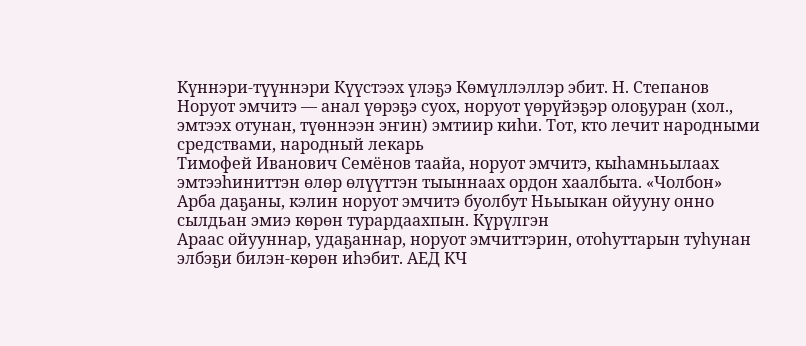Күннэри-түүннэри Күүстээх үлэҕэ Көмүллэллэр эбит. Н. Степанов
Норуот эмчитэ — анал үөрэҕэ суох, норуот үөрүйэҕэр олоҕуран (хол., эмтээх отунан, түөннээн эҥин) эмтиир киһи. Тот, кто лечит народными средствами, народный лекарь
Тимофей Иванович Семёнов таайа, норуот эмчитэ, кыһамньылаах эмтээһиниттэн өлөр өлүүттэн тыыннаах ордон хаалбыта. «Чолбон»
Арба даҕаны, кэлин норуот эмчитэ буолбут Ньыыкан ойууну онно сылдьан эмиэ көрөн турардаахпын. Күрүлгэн
Араас ойууннар, удаҕаннар, норуот эмчиттэрин, отоһуттарын туһунан элбэҕи билэн-көрөн иһэбит. АЕД КЧ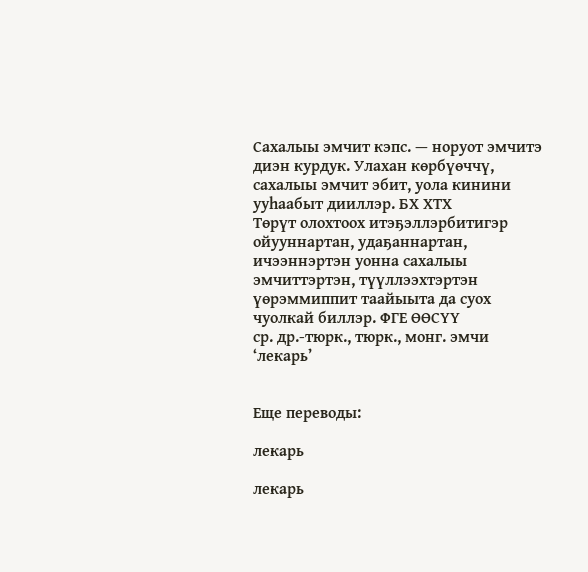Сахалыы эмчит кэпс. — норуот эмчитэ диэн курдук. Улахан көрбүөччү, сахалыы эмчит эбит, уола кинини ууһаабыт дииллэр. БХ ХТХ
Төрүт олохтоох итэҕэллэрбитигэр ойууннартан, удаҕаннартан, ичээннэртэн уонна сахалыы эмчиттэртэн, түүллээхтэртэн үөрэммиппит таайыыта да суох чуолкай биллэр. ФГЕ ӨӨСҮҮ
ср. др.-тюрк., тюрк., монг. эмчи ‘лекарь’


Еще переводы:

лекарь

лекарь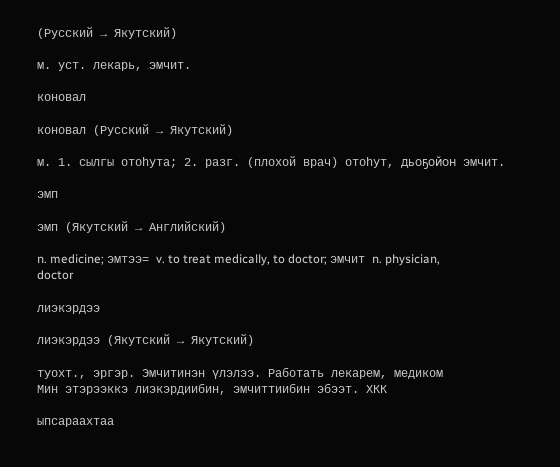(Русский → Якутский)

м. уст. лекарь, эмчит.

коновал

коновал (Русский → Якутский)

м. 1. сылгы отоһута; 2. разг. (плохой врач) отоһут, дьоҕойон эмчит.

эмп

эмп (Якутский → Английский)

n. medicine; эмтээ= v. to treat medically, to doctor; эмчит n. physician, doctor

лиэкэрдээ

лиэкэрдээ (Якутский → Якутский)

туохт., эргэр. Эмчитинэн үлэлээ. Работать лекарем, медиком
Мин этэрээккэ лиэкэрдиибин, эмчиттиибин эбээт. ХКК

ыпсараахтаа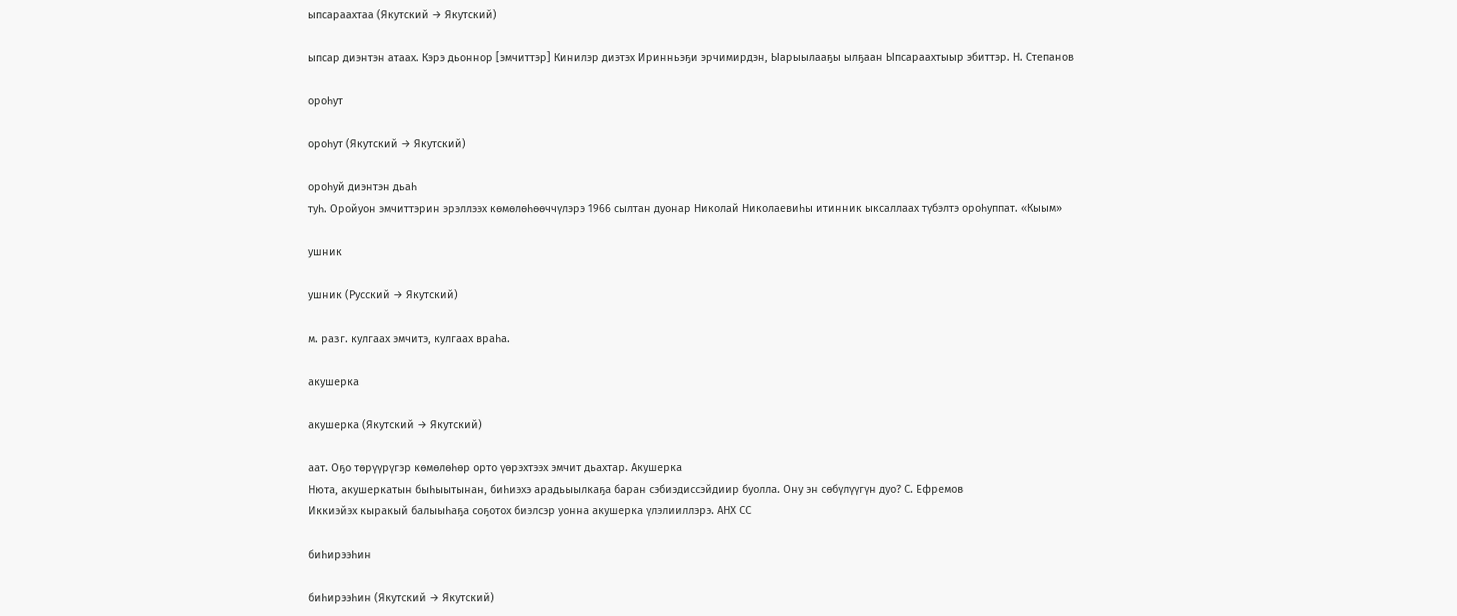ыпсараахтаа (Якутский → Якутский)

ыпсар диэнтэн атаах. Кэрэ дьоннор [эмчиттэр] Кинилэр диэтэх Иринньэҕи эрчимирдэн, Ыарыылааҕы ылҕаан Ыпсараахтыыр эбиттэр. Н. Степанов

ороһут

ороһут (Якутский → Якутский)

ороһуй диэнтэн дьаһ
туһ. Оройуон эмчиттэрин эрэллээх көмөлөһөөччүлэрэ 1966 сылтан дуонар Николай Николаевиһы итинник ыксаллаах түбэлтэ ороһуппат. «Кыым»

ушник

ушник (Русский → Якутский)

м. разг. кулгаах эмчитэ, кулгаах враһа.

акушерка

акушерка (Якутский → Якутский)

аат. Оҕо төрүүрүгэр көмөлөһөр орто үөрэхтээх эмчит дьахтар. Акушерка
Нюта, акушеркатын быһыытынан, биһиэхэ арадьыылкаҕа баран сэбиэдиссэйдиир буолла. Ону эн сөбүлүүгүн дуо? С. Ефремов
Иккиэйэх кыракый балыыһаҕа соҕотох биэлсэр уонна акушерка үлэлииллэрэ. АНХ СС

биһирээһин

биһирээһин (Якутский → Якутский)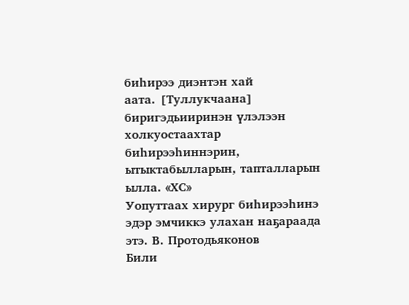биһирээ диэнтэн хай
аата. [Туллукчаана] биригэдьииринэн үлэлээн холкуостаахтар биһирээһиннэрин, ытыктабылларын, тапталларын ылла. «ХС»
Уопуттаах хирург биһирээһинэ эдэр эмчиккэ улахан наҕараада этэ. В. Протодьяконов
Били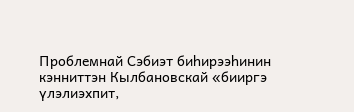Проблемнай Сэбиэт биһирээһинин кэнниттэн Кылбановскай «бииргэ үлэлиэхпит,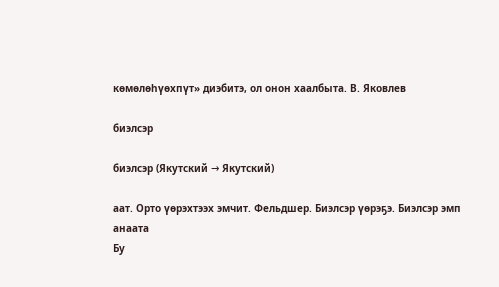көмөлөһүөхпүт» диэбитэ, ол онон хаалбыта. В. Яковлев

биэлсэр

биэлсэр (Якутский → Якутский)

аат. Орто үөрэхтээх эмчит. Фельдшер. Биэлсэр үөрэҕэ. Биэлсэр эмп анаата
Бу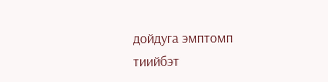дойдуга эмптомп тиийбэт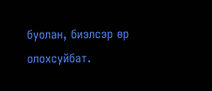буолан, биэлсэр өр олохсуйбат.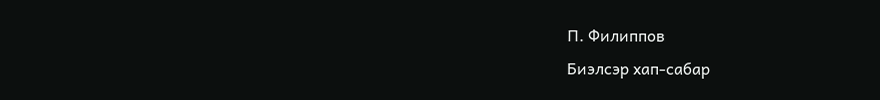П. Филиппов
Биэлсэр хап-сабар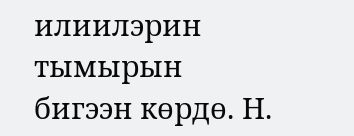илиилэрин тымырын бигээн көрдө. Н.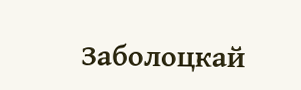Заболоцкай